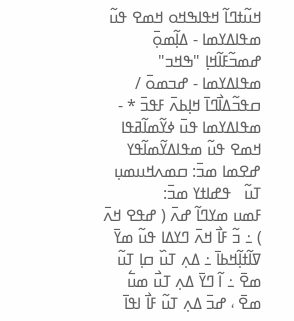ߞߎ߬ߙߣߊ߬ ߞߟߊߒߞߋ ߞߘߐ ߟߎ߬ ߘߟߊߡߌߘߊ - ߡߊ߲߬ߘߋ߲߫ ߝߘߏ߬ߓߊ߬ߞߊ߲ "ߒߞߏ" ߘߟߊߡߌߘߊ - ߝߏߘߋ߫ / ߛߟߏ߬ߡߊ߯ߣߊ߫ ߞߊ߲ߕߍ߫ ߓߟߏ߫ * - ߘߟߊߡߌߘߊ ߟߎ߫ ߦߌ߬ߘߊ߬ߥߟߊ
ߞߘߐ ߟߎ߬ ߘߟߊߡߌ߬ߘߊ߬ߟߌ ߝߐߘߊ ߘߏ߫: ߛߘߍߞߎߘߎ߲ ߠߎ߬   ߟߝߊߙߌ ߘߏ߫:
ߓߘߎ ߘߌߣߊ߬ ߝߍ߫ ( ߝߟߐ ߞߍ߫ ) ߸ ߏ߬ ߓߊ߯ ߞߍ߫ ߣߌߡߊ ߟߎ߬ ߘߌ߫ ߜߊ߬ߙߊ߲߬ߞߕߊ߫ ߸ ߡߍ߲ ߠߎ߰ ߛߊ߲ ߠߎ߬ ߘߐ߫ ߸ ߊ߬ ߣߌ߫ ߡߍ߲ ߠߎ߯ ߘߎ߱ ߘߐ߫ ، ߝߏ߫ ߡߍ߲ ߠߎ߬ ߓߊ߯ ߊߟߊ߫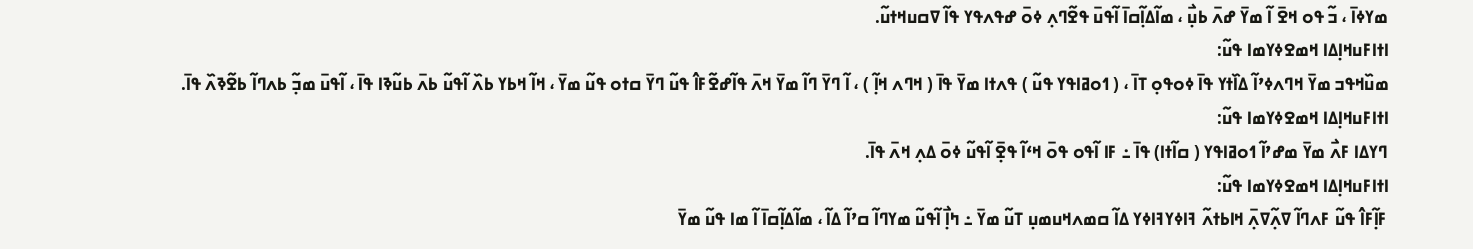ߘߌߦߊ߫ ، ߏ߬ ߟߋ ߞߐ߫ ߊ߬ ߘߌ߫ ߝߍ߫ ߕߎ߲߯ ، ߘߊ߬ߡߊ߲߬ߛߊ߫ ߊ߬ߟߎ߫ ߟߐ߬ߣߍ߲ ߦߋ߫ ߝߟߍߟߌ ߟߊ߬ ߜߛߎߞߙߎ߬.
ߊߙߊߓߎߞߊ߲ߡߊ ߞߘߐߦߌߘߊ ߟߎ߬:
ߘߎ߰ߞߟߏ ߘߌ߫ ߞߣߍߦߴߊ߬ ߡߊ߰ߙߌ ߟߊ߫ ߦߋߟߋ߲ ߠߊ߫ ، ( ߗߋߥߊߟߌ ߟߎ߬ ) ߟߍߙߊ ߘߌ߫ ߟߊ߫ ( ߞߣߍ ߞߊ߲߬ ) ، ߊ߬ ߣߌ߫ ߣߊ߬ ߘߌ߫ ߞߍ߫ ߟߊ߬ߝߐ߬ߓߊ߮ ߟߎ߬ ߣߌ߫ ߛߙߋ ߟߎ߬ ߘߌ߫ ، ߞߊ߬ ߞߕߌ ߕߍ߰ ߊ߬ߟߎ߬ ߕߍ߫ ߕߎ߬ߢߊ ߟߊ߫ ، ߊ߬ߟߎ߫ ߘߏ߲߬ ߕߍߣߊ߬ ߕߐ߬ߢߍ߰ ߟߊ߫.
ߊߙߊߓߎߞߊ߲ߡߊ ߞߘߐߦߌߘߊ ߟߎ߬:
ߣߌߡߊ ߓߍ߯ ߘߌ߫ ߘߝߴߊ߬ ߗߋߥߊߟߌ ( ߛߊ߬ߙߊ) ߟߊ߫ ߸ ߓߊ ߊ߬ߟߋ ߟߋ߫ ߞߵߊ߬ ߟߐ߲߫ ߊ߬ߟߎ߬ ߦߋ߫ ߡߍ߲ ߞߍ߫ ߟߊ߫.
ߊߙߊߓߎߞߊ߲ߡߊ ߞߘߐߦߌߘߊ ߟߎ߬:
ߓߊ߲߬ߓߊ߮ ߟߎ߬ ߓߍߣߊ߬ ߜߍ߲߬ߜߍ߲߫ ߞߊߕߙߍ߬ ߔߊߦߌߔߊߦߌ ߡߊ߬ ߛߘߍߞߎߘߎ߲ ߠߎ߬ ߘߌ߫ ߸ ߤߊ߲߯ ߊ߬ߟߎ߬ ߘߌߣߊ߬ ߛߴߊ߬ ߡߊ߬ ، ߘߊ߬ߡߊ߲߬ߛߊ߫ ߊ߬ ߘߊ ߟߎ߬ ߘߌ߫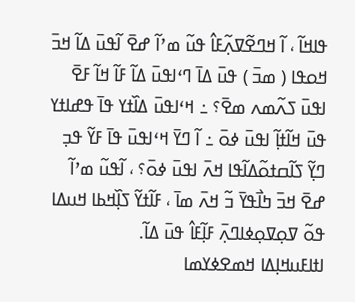ߟߊߞߊ߬ ، ߊ߬ ߞߣߐ߬ߜߍ߲߬ߓߊ߮ ߟߎ߬ ߘߴߊ߬ ߝߐ߫ ߊ߬ߟߎ߫ ߡߊ߬ ߞߏ߫ ߞߋߟߊ ( ߘߏ߫ ) ߟߎ߫ ߡߊ߫ ߣߵߊߟߎ߫ ߡߊ߬ ߓߊ߬ ߞߊ߬ ߓߐ߫ ߊߟߎ߫ ߖߍ߬ߘߍ ߘߐ߫؟ ߸ ߞߵߊߟߎ߫ ߡߊ߰ߙߌ ߟߊ߫ ߟߝߊߙߌ ߟߎ߫ ߞߊ߬ߙߊ߲߬ ߊߟߎ߫ ߦߋ߫ ߸ ߊ߬ ߣߌ߫ ߞߵߊߟߎ߫ ߟߊ߫ ߓߌ߬ ߟߏ߲ ߣߌ߲߬ ߖߊ߬ߛߙߋ߬ߡߊ߬ߟߊ ߞߍ߫ ߊߟߎ߫ ߦߋ߫؟ ، ߊ߬ߟߎ߬ ߘߴߊ߬ ߝߐ߫ ߞߏ߫ ߤߊ߯ߟߌ߫ ߏ߬ ߞߍ߫ ߘߊ߫ ، ߓߊ߬ߙߌ߬ ߖߊ߲߰ߞߕߊ ߞߎߡߊ ߟߋ߬ ߜߋ߲ߜߋ߲ߦߊߣߍ߲߫ ߓߊ߲߬ߓߊ߮ ߟߎ߫ ߡߊ߬.
ߊߙߊߓߎߞߊ߲ߡߊ ߞߘߐߦߌߘߊ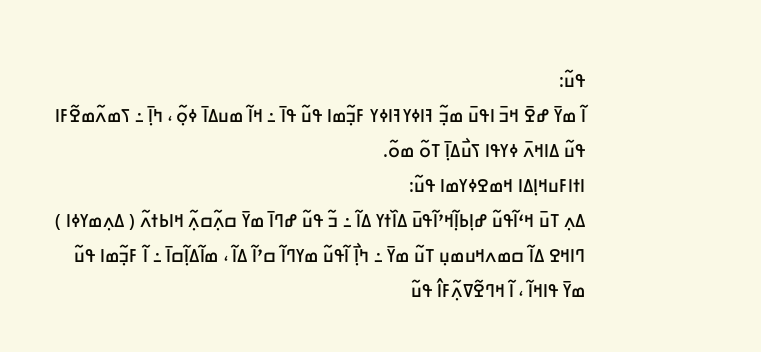ߟߎ߬:
ߊ߬ ߘߌ߫ ߝߐ߫ ߞߏ߫ ߊߟߎ߫ ߘߏ߲߬ ߔߊߦߌߔߊߦߌ ߓߏ߲߬ߘߊ ߟߎ߬ ߟߊ߫ ߸ ߞߊ߬ ߘߎߡߊ߫ ߦߋ߲߬ ، ߤߊ߲߫ ߸ ߖߘߍ߬ߘߐ߬ߓߊ ߟߎ߬ ߡߊߞߍ߫ ߦߌߟߊ ߖߎ߯ߡߊ߲߫ ߠߋ߬ ߘߋ߬.
ߊߙߊߓߎߞߊ߲ߡߊ ߞߘߐߦߌߘߊ ߟߎ߬:
ߡߍ߲ ߠߎ߫ ߞߵߊ߬ߟߎ߬ ߝߊ߲ߕߊ߲߬ߞߴߊ߬ߟߎ߫ ߡߊ߰ߙߌ ߡߊ߬ ߸ ߏ߬ ߟߎ߬ ߝߣߊ߫ ߘߌ߫ ߛߍ߲߬ߛߍ߲߬ ߞߊߕߙߍ߬ ( ߡߍ߲ߘߌߦߊ ) ߣߊߞߐ ߡߊ߬ ߛߘߍߞߎߘߎ߲ ߠߎ߬ ߘߌ߫ ߸ ߤߊ߲߯ ߊ߬ߟߎ߬ ߘߌߣߊ߬ ߛߴߊ߬ ߡߊ߬ ، ߘߊ߬ߡߊ߲߬ߛߊ߫ ߸ ߊ߬ ߓߏ߲߬ߘߊ ߟߎ߬ ߘߌ߫ ߟߊߞߊ߬ ، ߊ߬ ߞߣߐ߬ߜߍ߲߬ߓߊ߮ ߟߎ߬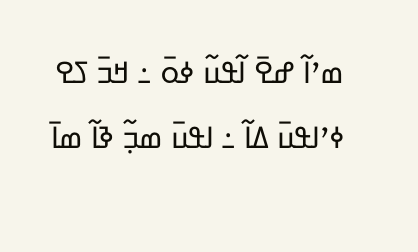ߘߴߊ߬ ߝߐ߫ ߊ߬ߟߎ߬ ߦߋ߫ ߸ ߞߏ߫ ߖߐ ߦߴߊߟߎ߫ ߡߊ߬ ߸ ߊߟߎ߫ ߘߏ߲߬ ߢߊ߬ ߘߊ߫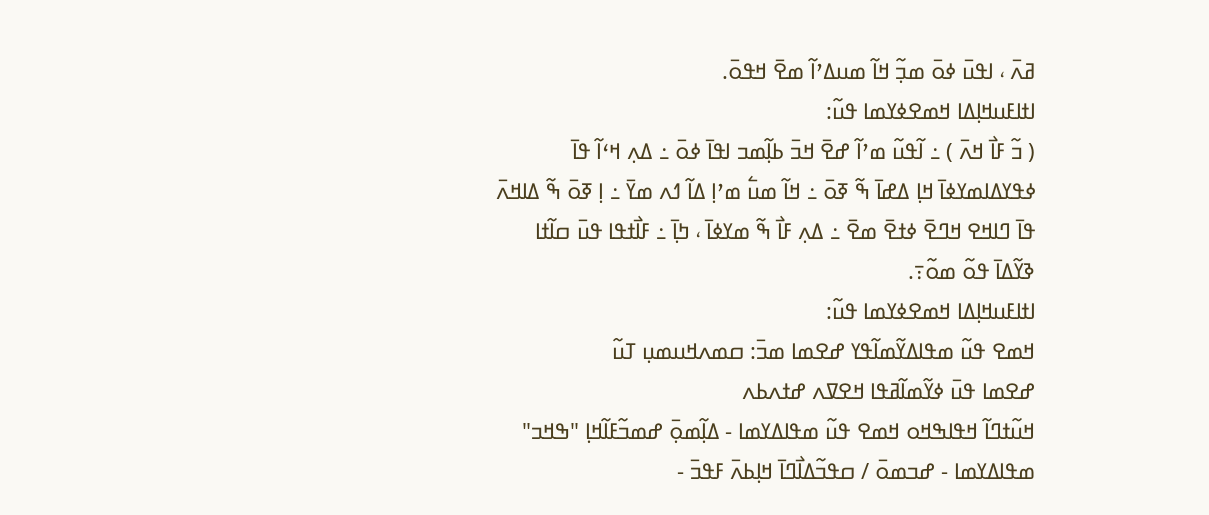ߥߍ߫ ، ߊߟߎ߫ ߦߋ߫ ߘߏ߲߬ ߞߊ߬ ߘߎߡߴߊ߬ ߘߐ߫ ߞߟߋ߫.
ߊߙߊߓߎߞߊ߲ߡߊ ߞߘߐߦߌߘߊ ߟߎ߬:
( ߏ߬ ߓߊ߯ ߞߍ߫ ) ߸ ߊ߬ߟߎ߬ ߘߴߊ߬ ߝߐ߫ ߞߏ߫ ߕߊ߲߬ߘߏ ߊߟߊ߫ ߦߋ߫ ߸ ߡߍ߲ ߞߵߊ߬ ߟߊ߫ ߦߟߌߡߊߘߌߦߊ߫ ߞߊ߲ ߡߝߊ߫ ߒ߬ ߧߋ߫ ߸ ߞߊ߬ ߘߎ߱ ߘߴߊ߲ ߡߊ߬ ߗߍ ߘߌ߫ ߸ ߊ߲ ߧߋ߫ ߒ߬ ߡߊߞߍ߫ ߟߊ߫ ߣߊߞߐ ߞߣߐ߫ ߦߙߐ߫ ߘߐ߫ ߸ ߡߍ߲ ߓߊ߯ ߒ߬ ߘߌߦߊ߫ ، ߤߊ߲߫ ߸ ߓߊ߯ߙߟߊ ߟߎ߫ ߛߊ߬ߙߊ ߢߌ߬ߡߊ߫ ߟߋ߬ ߘߋ߬߹.
ߊߙߊߓߎߞߊ߲ߡߊ ߞߘߐߦߌߘߊ ߟߎ߬:
ߞߘߐ ߟߎ߬ ߘߟߊߡߌ߬ߘߊ߬ߟߌ ߝߐߘߊ ߘߏ߫: ߛߘߍߞߎߘߎ߲ ߠߎ߬
ߝߐߘߊ ߟߎ߫ ߦߌ߬ߘߊ߬ߥߟߊ ߞߐߜߍ ߝߙߍߕߍ
ߞߎ߬ߙߣߊ߬ ߞߟߊߒߞߋ ߞߘߐ ߟߎ߬ ߘߟߊߡߌߘߊ - ߡߊ߲߬ߘߋ߲߫ ߝߘߏ߬ߓߊ߬ߞߊ߲ "ߒߞߏ" ߘߟߊߡߌߘߊ - ߝߏߘߋ߫ / ߛߟߏ߬ߡߊ߯ߣߊ߫ ߞߊ߲ߕߍ߫ ߓߟߏ߫ -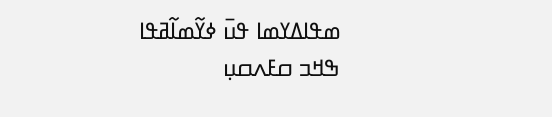ߘߟߊߡߌߘߊ ߟߎ߫ ߦߌ߬ߘߊ߬ߥߟߊ
ߒߞߏ ߛߓߍߛߎ߲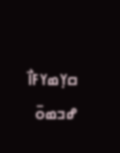ߛߌ߲ߘߌߓߊ߯ ߝߏߘߋ߫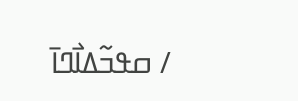/ ߛߟߏ߬ߡߊ߯ߣߊ߫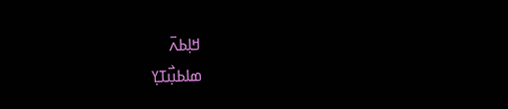ߞߊ߲ߕߍ߫
ߘߊߕߎ߲߯ߠߌ߲